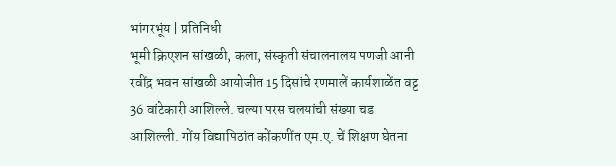भांगरभूंय | प्रतिनिधी
भूमी क्रिएशन सांखळी, कला, संस्कृती संचालनालय पणजी आनी रवींद्र भवन सांखळी आयोजीत 15 दिसांचे रणमालें कार्यशाळेंत वट्ट 36 वांटेकारी आशिल्ले. चल्या परस चलयांची संख्या चड आशिल्ली. गोंय विद्यापिठांत कोंकणींत एम.ए. चें शिक्षण घेतना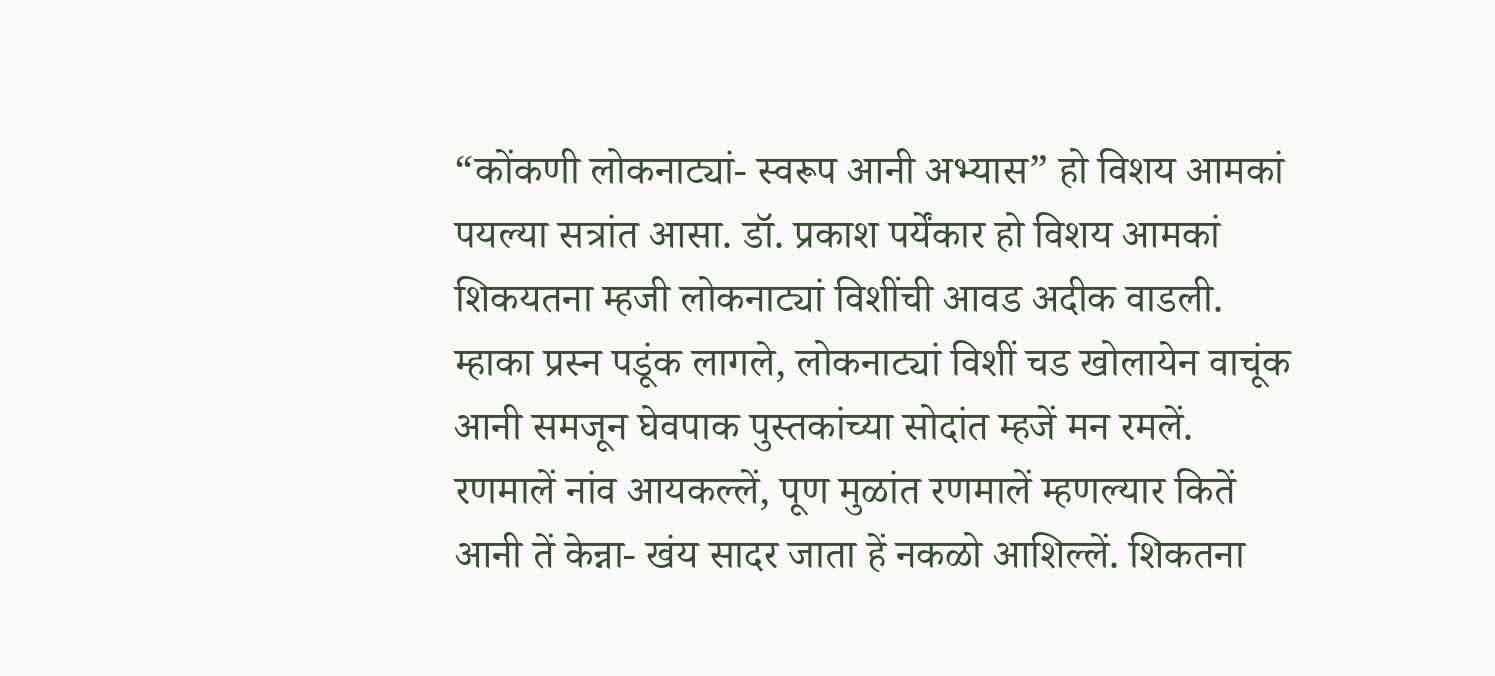“कोंकणी लोकनाट्यां- स्वरूप आनी अभ्यास” हो विशय आमकां पयल्या सत्रांत आसा. डॉ. प्रकाश पर्येंकार हो विशय आमकां शिकयतना म्हजी लोकनाट्यां विशींची आवड अदीक वाडली. म्हाका प्रस्न पडूंक लागले, लोकनाट्यां विशीं चड खोलायेन वाचूंक आनी समजून घेवपाक पुस्तकांच्या सोदांत म्हजें मन रमलें.
रणमालें नांव आयकल्लें, पूण मुळांत रणमालें म्हणल्यार कितें आनी तें केन्ना- खंय सादर जाता हें नकळो आशिल्लें. शिकतना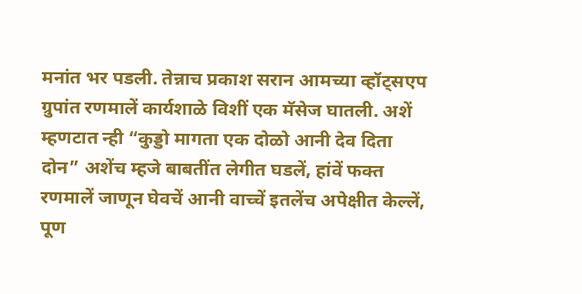मनांत भर पडली. तेन्नाच प्रकाश सरान आमच्या व्हॉट्सएप ग्रुपांत रणमालें कार्यशाळे विशीं एक मॅसेज घातली. अशें म्हणटात न्ही “कुड्डो मागता एक दोळो आनी देव दिता दोन” अशेंच म्हजे बाबतींत लेगीत घडलें, हांवें फक्त रणमालें जाणून घेवचें आनी वाच्चें इतलेंच अपेक्षीत केल्लें, पूण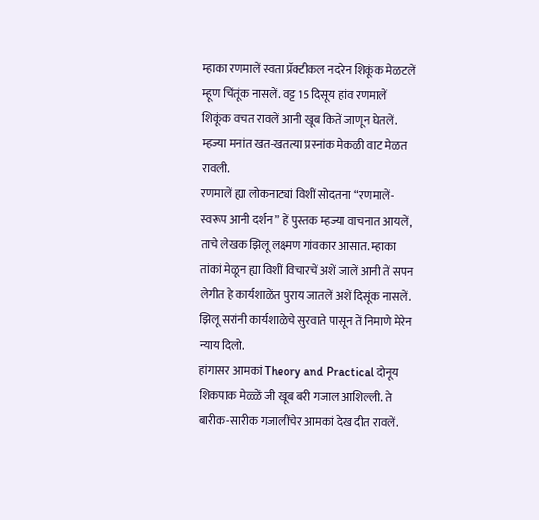म्हाका रणमालें स्वता प्रॅक्टीकल नदरेन शिकूंक मेळटलें म्हूण चिंतूंक नासलें. वट्ट 15 दिसूय हांव रणमालें शिकूंक वचत रावलें आनी खूब कितें जाणून घेतलें. म्हज्या मनांत खत-खतत्या प्रस्नांक मेकळी वाट मेळत रावली.
रणमालें ह्या लोकनाट्यां विशीं सोदतना “रणमालें- स्वरूप आनी दर्शन” हें पुस्तक म्हज्या वाचनात आयलें, ताचे लेखक झिलू लक्ष्मण गांवकार आसात. म्हाका तांकां मेळून ह्या विशीं विचारचें अशें जालें आनी तें सपन लेगीत हे कार्यशाळेंत पुराय जातलें अशें दिसूंक नासलें. झिलू सरांनी कार्यशाळेचे सुरवाते पासून तें निमाणे मेरेन न्याय दिलो.
हांगासर आमकां Theory and Practical दोनूय शिकपाक मेळ्ळें जी खूब बरी गजाल आशिल्ली. ते बारीक-सारीक गजालींचेर आमकां देख दीत रावलें.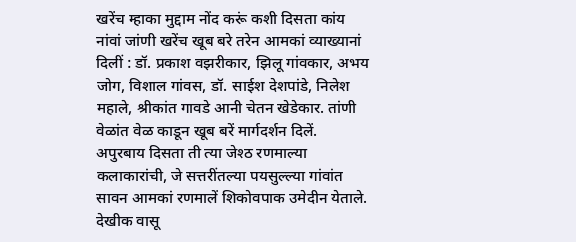खरेंच म्हाका मुद्दाम नोंद करूं कशी दिसता कांय नांवां जांणी खरेंच खूब बरे तरेन आमकां व्याख्यानां दिलीं : डॉ. प्रकाश वझरीकार, झिलू गांवकार, अभय जोग, विशाल गांवस, डॉ. साईश देशपांडे, निलेश महाले, श्रीकांत गावडे आनी चेतन खेडेकार. तांणी वेळांत वेळ काडून खूब बरें मार्गदर्शन दिलें.
अपुरबाय दिसता ती त्या जेश्ठ रणमाल्या कलाकारांची, जे सत्तरींतल्या पयसुल्ल्या गांवांत सावन आमकां रणमालें शिकोवपाक उमेदीन येताले. देखीक वासू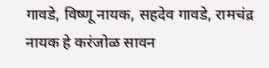गावडे, विष्णू नायक, सहदेव गावडे, रामचंद्र नायक हे करंजोळ सावन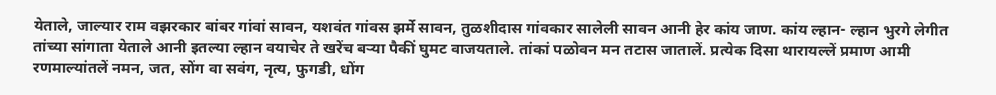येताले, जाल्यार राम वझरकार बांबर गांवां सावन, यशवंत गांवस झर्मे सावन, तुळशीदास गांवकार सालेली सावन आनी हेर कांय जाण. कांय ल्हान- ल्हान भुरगे लेगीत तांच्या सांगाता येताले आनी इतल्या ल्हान वयाचेर ते खरेंच बऱ्या पैकीं घुमट वाजयताले. तांकां पळोवन मन तटास जातालें. प्रत्येक दिसा थारायल्लें प्रमाण आमी रणमाल्यांतलें नमन, जत, सोंग वा सवंग, नृत्य, फुगडी, धोंग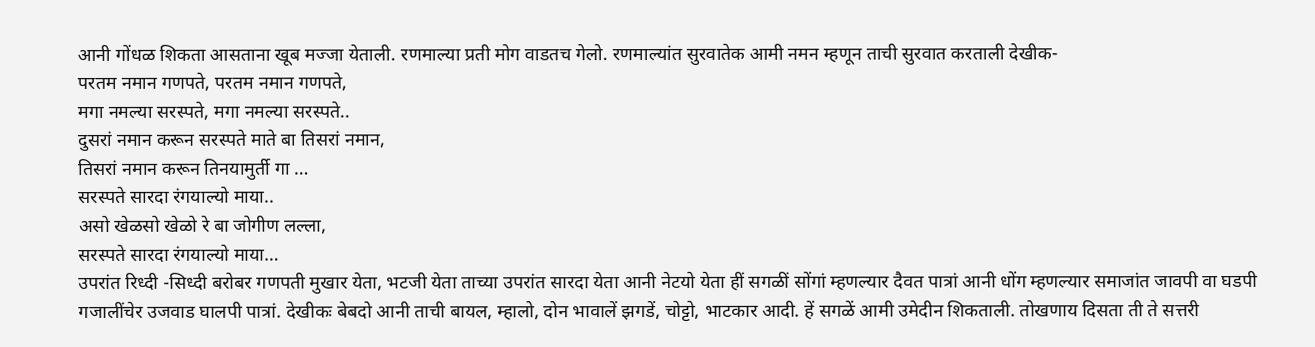आनी गोंधळ शिकता आसताना खूब मज्जा येताली. रणमाल्या प्रती मोग वाडतच गेलो. रणमाल्यांत सुरवातेक आमी नमन म्हणून ताची सुरवात करताली देखीक-
परतम नमान गणपते, परतम नमान गणपते,
मगा नमल्या सरस्पते, मगा नमल्या सरस्पते..
दुसरां नमान करून सरस्पते माते बा तिसरां नमान,
तिसरां नमान करून तिनयामुर्ती गा …
सरस्पते सारदा रंगयाल्यो माया..
असो खेळसो खेळो रे बा जोगीण लल्ला,
सरस्पते सारदा रंगयाल्यो माया…
उपरांत रिध्दी -सिध्दी बरोबर गणपती मुखार येता, भटजी येता ताच्या उपरांत सारदा येता आनी नेटयो येता हीं सगळीं सोंगां म्हणल्यार दैवत पात्रां आनी धोंग म्हणल्यार समाजांत जावपी वा घडपी गजालींचेर उजवाड घालपी पात्रां. देखीकः बेबदो आनी ताची बायल, म्हालो, दोन भावालें झगडें, चोट्टो, भाटकार आदी. हें सगळें आमी उमेदीन शिकताली. तोखणाय दिसता ती ते सत्तरी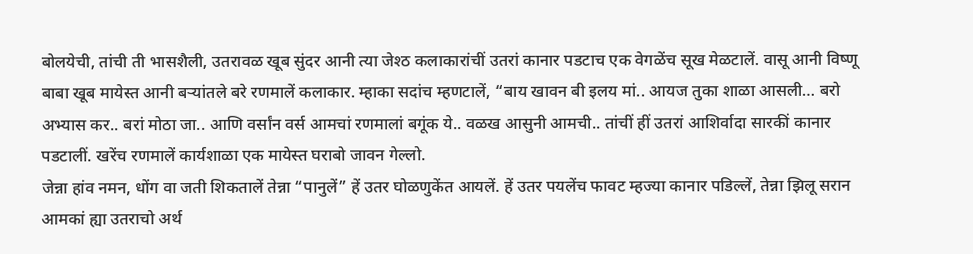बोलयेची, तांची ती भासशैली, उतरावळ खूब सुंदर आनी त्या जेश्ठ कलाकारांचीं उतरां कानार पडटाच एक वेगळेंच सूख मेळटालें. वासू आनी विष्णू बाबा खूब मायेस्त आनी बऱ्यांतले बरे रणमालें कलाकार. म्हाका सदांच म्हणटालें, “बाय खावन बी इलय मां.. आयज तुका शाळा आसली… बरो अभ्यास कर.. बरां मोठा जा.. आणि वर्सांन वर्स आमचां रणमालां बगूंक ये.. वळख आसुनी आमची.. तांचीं हीं उतरां आशिर्वादा सारकीं कानार पडटालीं. खरेंच रणमालें कार्यशाळा एक मायेस्त घराबो जावन गेल्लो.
जेन्ना हांव नमन, धोंग वा जती शिकतालें तेन्ना “पानुलें” हें उतर घोळणुकेंत आयलें. हें उतर पयलेंच फावट म्हज्या कानार पडिल्लें, तेन्ना झिलू सरान आमकां ह्या उतराचो अर्थ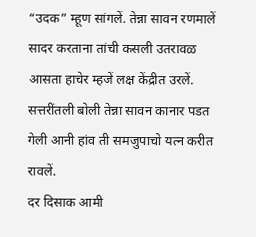“उदक” म्हूण सांगलें. तेन्ना सावन रणमालें सादर करताना तांची कसली उतरावळ आसता हाचेर म्हजें लक्ष केंद्रीत उरलें. सत्तरींतली बोली तेन्ना सावन कानार पडत गेली आनी हांव ती समजुपाचो यत्न करीत रावलें.
दर दिसाक आमी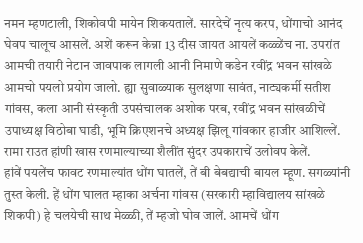नमन म्हणटाली, शिकोवपी मायेन शिकयतालें. सारदेचें नृत्य करप, धोंगाचो आनंद घेवप चालूच आसलें. अशें करून केन्ना 13 दीस जायत आयलें कळ्ळेंच ना. उपरांत आमची तयारी नेटान जावपाक लागली आनी निमाणे कडेन रवींद्र भवन सांखळे आमचो पयलो प्रयोग जालो. ह्या सुवाळ्याक सुलक्षणा सावंत, नाट्यकर्मी सतीश गांवस, कला आनी संस्कृती उपसंचालक अशोक परब, रवींद्र भवन सांखळीचें उपाध्यक्ष विठोबा घाडी, भूमि क्रिएशनचे अध्यक्ष झिलू गांवकार हाजीर आशिल्लें. रामा राउत हांणी खास रणमाल्याच्या शैलींत सुंदर उपकाराचें उलोवप केलें.
हांवें पयलेंच फावट रणमाल्यांत धोंग घातलें, तें बी बेबद्याची बायल म्हूण. सगळ्यांनी तुस्त केली. हें धोंग घालत म्हाका अर्चना गांवस (सरकारी म्हाविद्यालय सांखळे शिकपी) हे चलयेची साथ मेळ्ळी, तें म्हजो घोव जालें. आमचें धोंग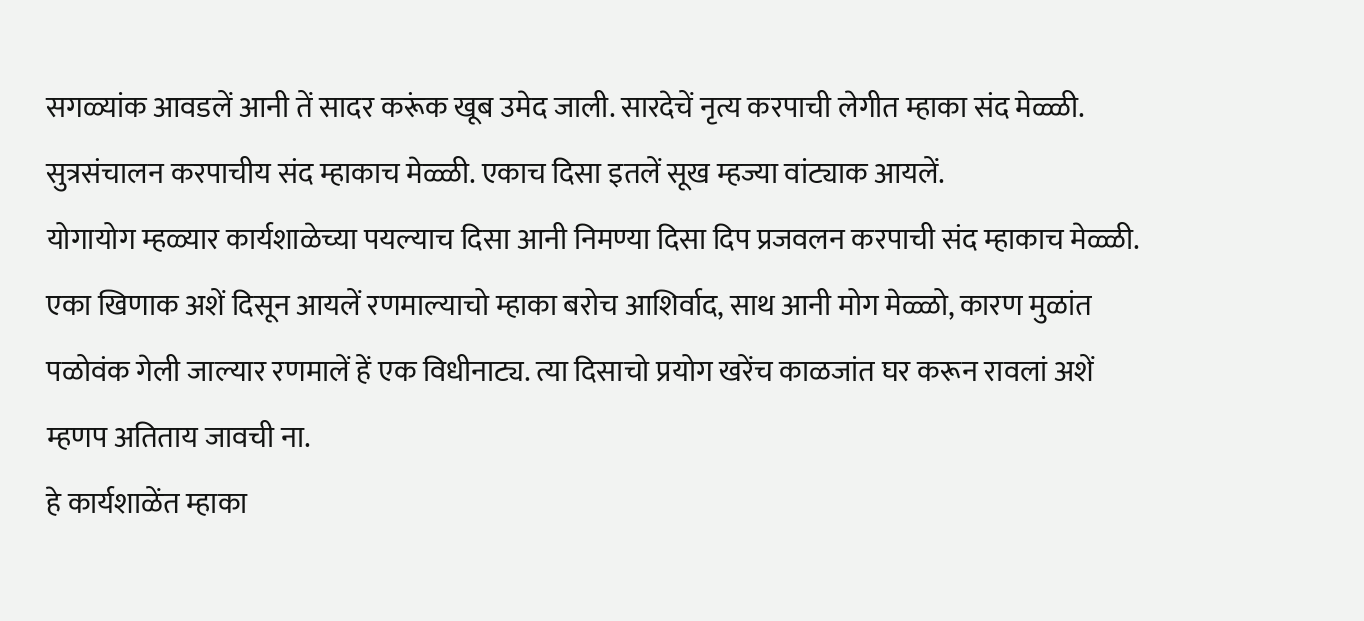सगळ्यांक आवडलें आनी तें सादर करूंक खूब उमेद जाली. सारदेचें नृत्य करपाची लेगीत म्हाका संद मेळ्ळी. सुत्रसंचालन करपाचीय संद म्हाकाच मेळ्ळी. एकाच दिसा इतलें सूख म्हज्या वांट्याक आयलें.
योगायोग म्हळ्यार कार्यशाळेच्या पयल्याच दिसा आनी निमण्या दिसा दिप प्रजवलन करपाची संद म्हाकाच मेळ्ळी. एका खिणाक अशें दिसून आयलें रणमाल्याचो म्हाका बरोच आशिर्वाद, साथ आनी मोग मेळ्ळो, कारण मुळांत पळोवंक गेली जाल्यार रणमालें हें एक विधीनाट्य. त्या दिसाचो प्रयोग खरेंच काळजांत घर करून रावलां अशें म्हणप अतिताय जावची ना.
हे कार्यशाळेंत म्हाका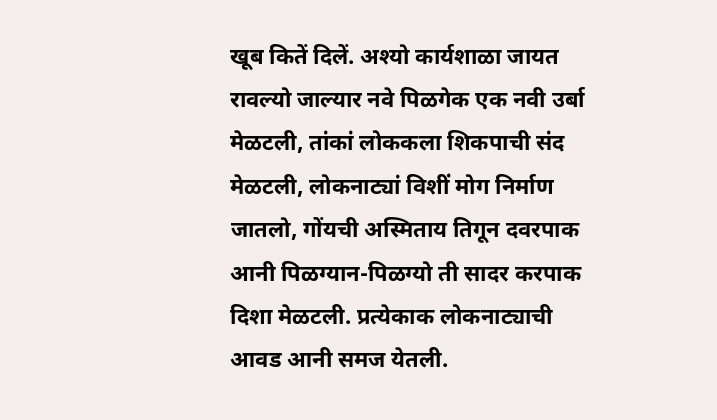खूब कितें दिलें. अश्यो कार्यशाळा जायत रावल्यो जाल्यार नवे पिळगेक एक नवी उर्बा मेळटली, तांकां लोककला शिकपाची संद मेळटली, लोकनाट्यां विशीं मोग निर्माण जातलो, गोंयची अस्मिताय तिगून दवरपाक आनी पिळग्यान-पिळग्यो ती सादर करपाक दिशा मेळटली. प्रत्येकाक लोकनाट्याची आवड आनी समज येतली.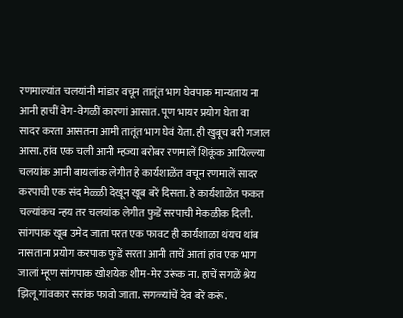रणमाल्यांत चलयांनी मांडार वचून तातूंत भाग घेवपाक मान्यताय ना आनी हाचीं वेग-वेगळीं कारणां आसात. पूण भायर प्रयोग घेता वा सादर करता आसतना आमी तातूंत भाग घेवं येता. ही खुबूच बरी गजाल आसा. हांव एक चली आनी म्हज्या बरोबर रणमालें शिकूंक आयिल्ल्या चलयांक आनी बायलांक लेगीत हे कार्यशाळेंत वचून रणमालें सादर करपाची एक संद मेळ्ळी देखून खूब बरें दिसता. हे कार्यशाळेंत फकत चल्यांकच न्हय तर चलयांक लेगीत फुडें सरपाची मेकळीक दिली. सांगपाक खूब उमेद जाता परत एक फावट ही कार्यशाळा थंयच थांब नासताना प्रयोग करपाक फुडें सरता आनी ताचें आतां हांव एक भाग जालां म्हूण सांगपाक खोशयेक शीम-मेर उरूंक ना. हाचें सगळें श्रेय झिलू गांवकार सरांक फावो जाता. सगळ्यांचें देव बरें करूं.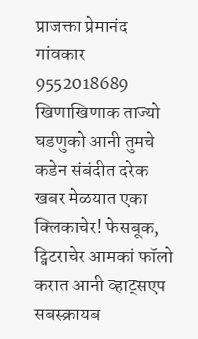प्राजक्ता प्रेमानंद गांवकार
9552018689
खिणाखिणाक ताज्यो घडणुको आनी तुमचे कडेन संबंदीत दरेक खबर मेळयात एका क्लिकाचेर! फेसबूक, ट्विटराचेर आमकां फॉलो करात आनी व्हाट्सएप सबस्क्रायब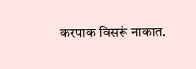करपाक विसरूं नाकात.